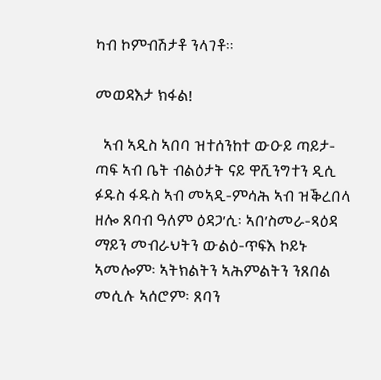ካብ ኮምብሽታቶ ንላገቶ።

መወዳእታ ክፋል!

  ኣብ ኣዲስ ኣበባ ዝተሰንከተ ውዑይ ጣይታ-ጣፍ ኣብ ቤት ብልዕታት ናይ ዋሺንግተን ዲሲ ፉዱስ ፋዱስ ኣብ መኣዲ-ምሳሕ ኣብ ዝቕረበላ ዘሎ ጸባብ ዓለም ዕዳጋ’ሲ፡ ኣበ’ስመራ-ጻዕዳ ማይን መብራህትን ውልዕ-ጥፍእ ኮይኑ ኣመሎም፡ ኣትክልትን ኣሕምልትን ንጸበል መሲሉ ኣሰሮም፡ ጸባን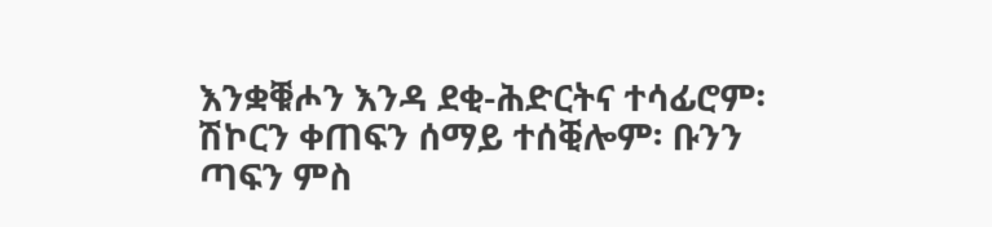እንቋቑሖን እንዳ ደቂ-ሕድርትና ተሳፊሮም፡ ሽኮርን ቀጠፍን ሰማይ ተሰቒሎም፡ ቡንን ጣፍን ምስ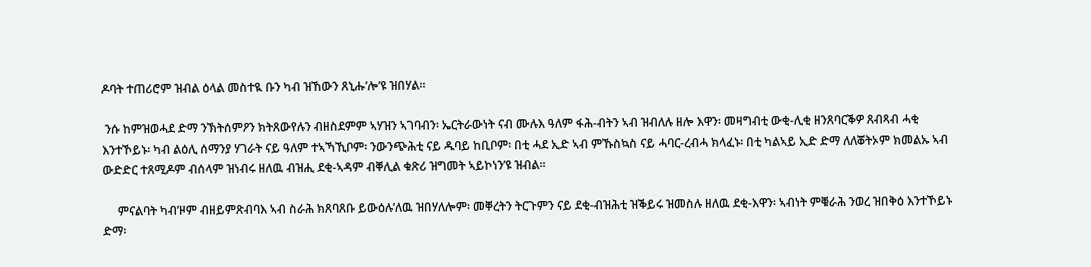ዶባት ተጠሪሮም ዝብል ዕላል መስተዪ ቡን ካብ ዝኸውን ጸኒሑ’ሎ’ዩ ዝበሃል።

 ንሱ ከምዝወሓደ ድማ ንኽትሰምዖን ክትጸውየሉን ብዘስደምም ኣሃዝን ኣገባብን፡ ኤርትራውነት ናብ ሙሉእ ዓለም ፋሕ-ብትን ኣብ ዝብለሉ ዘሎ እዋን፡ መዛግብቲ ውቂ-ሊቂ ዘንጸባርቕዎ ጸብጻብ ሓቂ እንተኾይኑ፡ ካብ ልዕሊ ሰማንያ ሃገራት ናይ ዓለም ተኣኻኺቦም፡ ንውንጭሕቲ ናይ ዱባይ ከቢቦም፡ በቲ ሓደ ኢድ ኣብ ምኹስኳስ ናይ ሓባር-ረብሓ ክላፈኑ፡ በቲ ካልኣይ ኢድ ድማ ለለቖትኦም ክመልኡ ኣብ ውድድር ተጸሚዶም ብሰላም ዝነብሩ ዘለዉ ብዝሒ ደቂ-ኣዳም ብቐሊል ቁጽሪ ዝግመት ኣይኮነን’ዩ ዝብል።

     ምናልባት ካብ’ዞም ብዘይምጽብባእ ኣብ ስራሕ ክጸባጸቡ ይውዕሉ’ለዉ ዝበሃለሎም፡ መቐረትን ትርጉምን ናይ ደቂ-ብዝሕቲ ዝቕይሩ ዝመስሉ ዘለዉ ደቂ-እዋን፡ ኣብነት ምቑራሕ ንወረ ዝበቅዕ እንተኾይኑ ድማ፡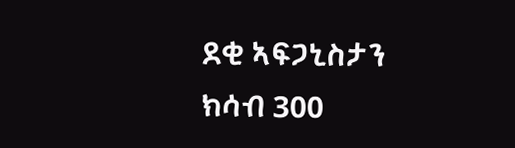ደቂ ኣፍጋኒስታን ክሳብ 300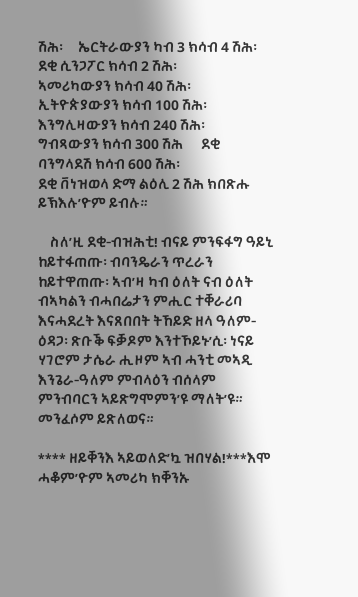ሽሕ፡     ኤርትራውያን ካብ 3 ክሳብ 4 ሽሕ፡
ደቂ ሲንጋፖር ክሳብ 2 ሽሕ፡          ኣመሪካውያን ክሳብ 40 ሽሕ፡
ኢትዮጵያውያን ክሳብ 100 ሽሕ፡     እንግሊዛውያን ክሳብ 240 ሽሕ፡
ግብጻውያን ክሳብ 300 ሽሕ      ደቂ ባንግላደሽ ክሳብ 600 ሽሕ፡
ደቂ ቨነዝወላ ድማ ልዕሊ 2 ሽሕ ክበጽሑ ይኽእሉ’ዮም ይብሉ።

    ስለ’ዚ ደቂ-ብዝሕቲ! ብናይ ምንፍፋግ ዓይኒ ከይተፋጠጡ፡ ብባንዴራን ጥረራን ከይተዋጠጡ፡ ኣብ’ዛ ካብ ዕለት ናብ ዕለት ብኣካልን ብሓበሬታን ምሒር ተቐራሪባ እናሓደረት እናጸበበት ትኸይድ ዘላ ዓለም- ዕዳጋ፡ ጽቡቕ ፍቓዶም እንተኾይኑ’ሲ፡ ነናይ ሃገሮም ታሴራ ሒዞም ኣብ ሓንቲ መኣዲ እንጌራ-ዓለም ምብላዕን ብሰላም ምንብባርን ኣይጽግሞምን’ዩ ማለት’ዩ። መንፈሶም ይጽለወና።

**** ዘይቐንእ ኣይወለድ’ኳ ዝበሃል!***እሞ ሓቆም’ዮም ኣመሪካ ክቐንኡ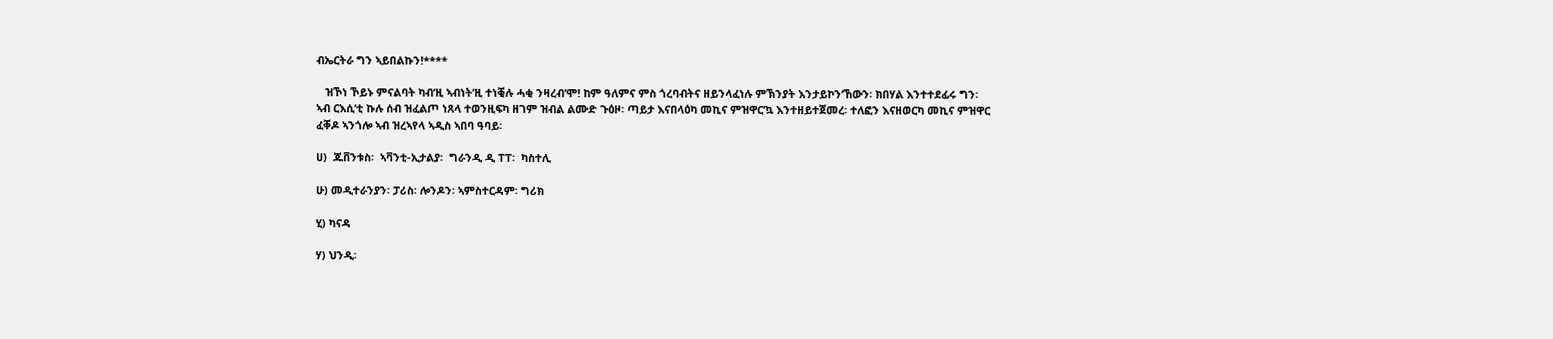ብኤርትራ ግን ኣይበልኩን!****

   ዝኾነ ኾይኑ ምናልባት ካብ’ዚ ኣብነት’ዚ ተነቒሉ ሓቂ ንዛረብ’ሞ! ከም ዓለምና ምስ ጎረባብትና ዘይንላፈነሉ ምኽንያት እንታይኮን’ኸውን፡ ክበሃል እንተተደፊሩ ግን፡ ኣብ ርእሲ’ቲ ኩሉ ሰብ ዝፈልጦ ነጸላ ተወንዚፍካ ዘገም ዝብል ልሙድ ጉዕዞ፡ ጣይታ እናበላዕካ መኪና ምዝዋር’ኳ እንተዘይተጀመረ፡ ተለፎን እናዘወርካ መኪና ምዝዋር ፈቐዶ ኣንጎሎ ኣብ ዝረኣየላ ኣዲስ ኣበባ ዓባይ፡

ሀ)  ጁቨንቱስ፡  ኣቫንቲ-ኢታልያ፡  ግራንዲ ዲ ፐፐ፡  ካስተሊ

ሁ) መዲተራንያን፡ ፓሪስ፡ ሎንዶን፡ ኣምስተርዳም፡ ግሪክ

ሂ) ካናዳ

ሃ) ህንዲ፡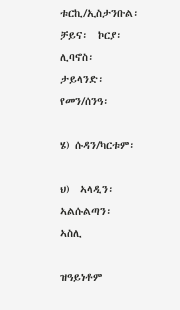ቱርኪ/ኢስታንቡል፡  ቻይና፡  ኮርያ፡ ሊባኖስ፡  ታይላንድ፡  የመን/ሰንዓ፡

ሄ) ሱዳን/ካርቱም፡

ህ)  ኣላዲን፡  ኣልሱልጣን፡  ኣስሊ

ዝዓይነቶም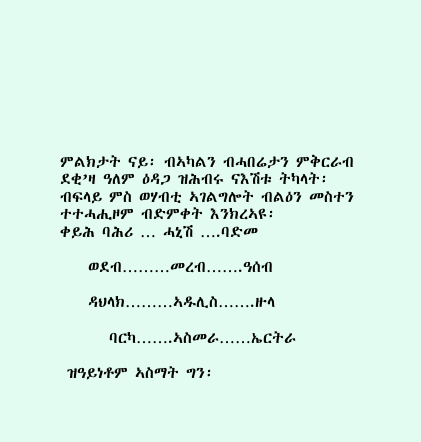ምልክታት ናይ፡ ብኣካልን ብሓበሬታን ምቅርራብ ደቂ’ዛ ዓለም ዕዳጋ ዝሕብሩ ናእሽቱ ትካላት፡ ብፍላይ ምስ ወሃብቲ ኣገልግሎት ብልዕን መስተን ተተሓሒዞም ብድምቀት እንክረኣዩ፡                                        ቀይሕ ባሕሪ … ሓኒሽ ….ባድመ

    ወደብ………መረብ…….ዓሰብ

    ዳህላክ………ኣዱሊስ…….ዙላ

       ባርካ…….ኣስመራ……ኤርትራ

 ዝዓይነቶም ኣስማት ግን፡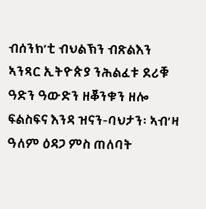ብሰንክ’ቲ ብህልኽን ብጽልእን ኣንጻር ኢትዮጵያ ንሕልፈቱ ደሪቑ ዓድን ዓውድን ዘቖንቁን ዘሎ ፍልስፍና እንዳ ዝናን-ባህታን፡ ኣብ’ዛ ዓለም ዕዳጋ ምስ ጠለባት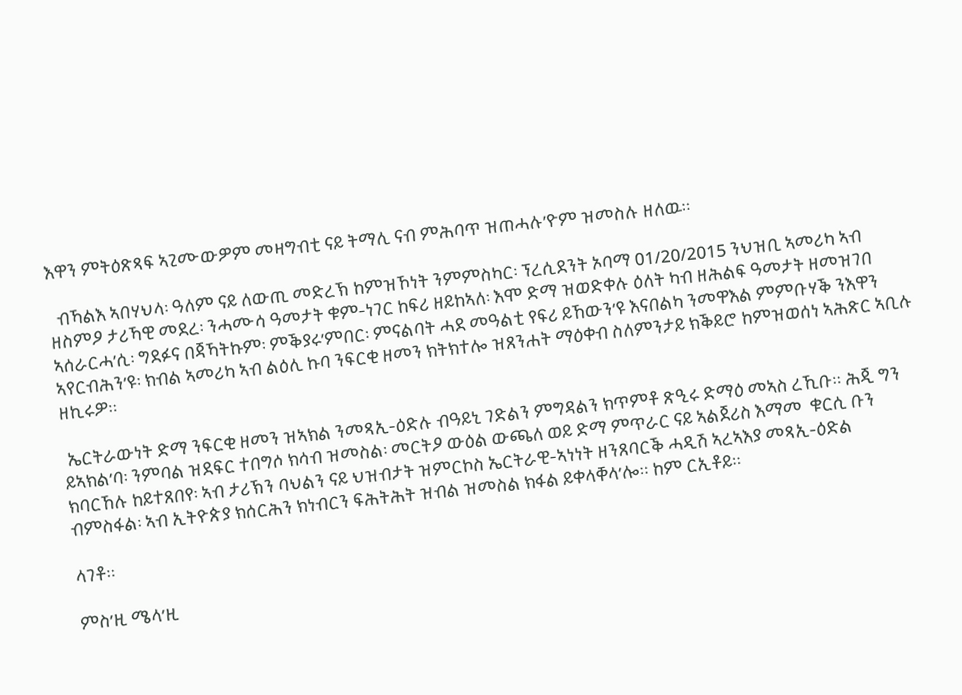እዋን ምትዕጽጻፍ ኣጊሙውዎም መዛግብቲ ናይ ትማሊ ናብ ምሕባጥ ዝጠሓሉ’ዮም ዝመስሉ ዘለዉ።

  ብኻልእ ኣበሃህላ፡ ዓለም ናይ ለውጢ መድረኽ ከምዝኾነት ንምምስካር፡ ፕረሲደንት ኦባማ 01/20/2015 ንህዝቢ ኣመሪካ ኣብ ዘስምዖ ታሪኻዊ መደረ፡ ንሓሙሳ ዓመታት ቁም-ነገር ከፍሪ ዘይከኣለ፡ እሞ ድማ ዝወድቀሉ ዕለት ካብ ዘሕልፍ ዓመታት ዘመዝገበ ኣሰራርሓ’ሲ፡ ግደፉና በጃኻትኩም፡ ምቕያሩ’ምበር፡ ምናልባት ሓደ መዓልቲ የፍሪ ይኸውን’ዩ እናበልካ ንመዋእል ምምቡሃቕ ንእዋን ኣየርብሕን’ዩ፡ ክብል ኣመሪካ ኣብ ልዕሊ ኩባ ንፍርቂ ዘመን ክትክተሎ ዝጸንሐት ማዕቀብ ስለምንታይ ክቕይሮ ከምዝወሰነ ኣሕጽር ኣቢሉ ዘኪሩዎ።

 ኤርትራውነት ድማ ንፍርቂ ዘመን ዝኣክል ንመጻኢ-ዕድሉ ብዓይኒ ገድልን ምግዳልን ክጥምቶ ጽዒሩ ድማዕ መኣስ ረኺቡ። ሕጂ ግን ይኣክል’ባ፡ ንምባል ዝደፍር ተበግሶ ክሳብ ዝመስል፡ መርትዖ ውዕል ውጫለ ወይ ድማ ምጥራር ናይ ኣልጀሪስ እማመ  ቁርሲ ቡን ክባርኸሉ ከይተጸበየ፡ ኣብ ታሪኽን ባህልን ናይ ህዝብታት ዝምርኮስ ኤርትራዊ-ኣነነት ዘንጸባርቕ ሓዲሽ ኣረኣእያ መጻኢ-ዕድል ብምስፋል፡ ኣብ ኢትዮጵያ ክሰርሕን ክነብርን ፍሕትሕት ዝብል ዝመስል ክፋል ይቀላቐላ’ሎ። ከም ርኢቶይ።

ላገቶ።

ምስ’ዚ ሜላ’ዚ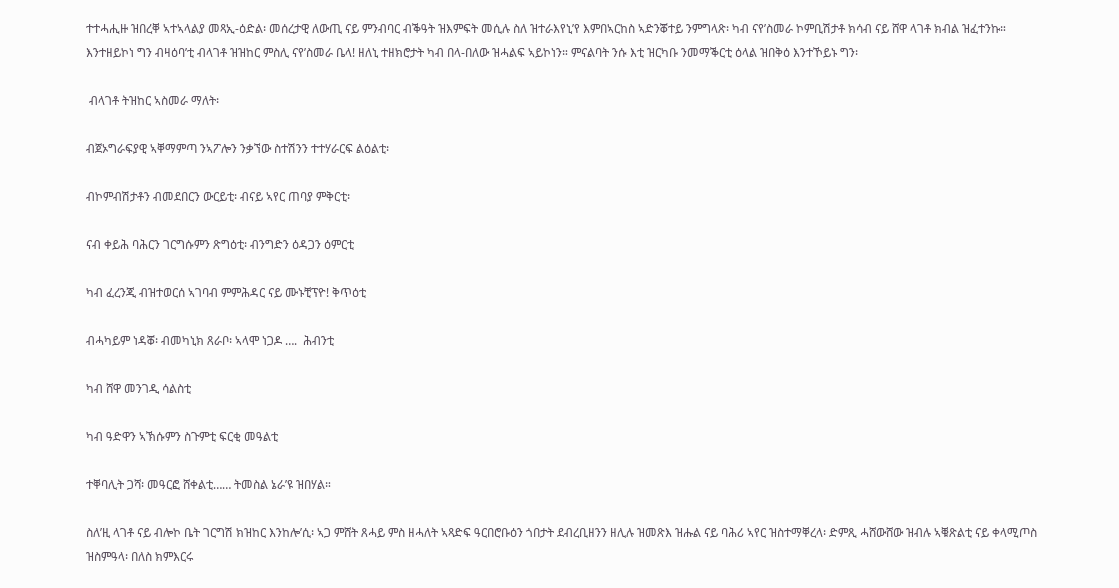ተተሓሒዙ ዝበረቐ ኣተኣላልያ መጻኢ-ዕድል፡ መሰረታዊ ለውጢ ናይ ምንብባር ብቕዓት ዝእምፍት መሲሉ ስለ ዝተራእየኒ’የ እምበኣርከስ ኣድንቖተይ ንምግላጽ፡ ካብ ናየ’ስመራ ኮምቢሽታቶ ክሳብ ናይ ሸዋ ላገቶ ክብል ዝፈተንኩ። እንተዘይኮነ ግን ብዛዕባ’ቲ ብላገቶ ዝዝከር ምስሊ ናየ’ስመራ ቤላ! ዘለኒ ተዘክሮታት ካብ በላ-በለው ዝሓልፍ ኣይኮነን። ምናልባት ንሱ እቲ ዝርካቡ ንመማቕርቲ ዕላል ዝበቅዕ እንተኾይኑ ግን፡

 ብላገቶ ትዝከር ኣስመራ ማለት፡

ብጀኦግራፍያዊ ኣቐማምጣ ንኣፖሎን ንቃኘው ስተሽንን ተተሃራርፍ ልዕልቲ፡

ብኮምብሽታቶን ብመደበርን ውርይቲ፡ ብናይ ኣየር ጠባያ ምቅርቲ፡

ናብ ቀይሕ ባሕርን ገርግሱምን ጽግዕቲ፡ ብንግድን ዕዳጋን ዕምርቲ

ካብ ፈረንጂ ብዝተወርሰ ኣገባብ ምምሕዳር ናይ ሙኑቺፕዮ! ቅጥዕቲ

ብሓካይም ነዳቖ፡ ብመካኒክ ጸራቦ፡ ኣላሞ ነጋዶ ….  ሕብንቲ

ካብ ሸዋ መንገዲ ሳልስቲ

ካብ ዓድዋን ኣኽሱምን ስጉምቲ ፍርቂ መዓልቲ

ተቐባሊት ጋሻ፡ መዓርፎ ሸቀልቲ…… ትመስል ኔራ’ዩ ዝበሃል።

ስለ’ዚ ላገቶ ናይ ብሎኮ ቤት ገርግሽ ክዝከር እንከሎ’ሲ፡ ኣጋ ምሸት ጸሓይ ምስ ዘሓለት ኣጻድፍ ዓርበሮቡዕን ጎበታት ደብረቢዘንን ዘሊሉ ዝመጽእ ዝሑል ናይ ባሕሪ ኣየር ዝስተማቐረላ፡ ድምጺ ሓሸውሸው ዝብሉ ኣቑጽልቲ ናይ ቀላሚጦስ ዝስምዓላ፡ በለስ ክምእርሩ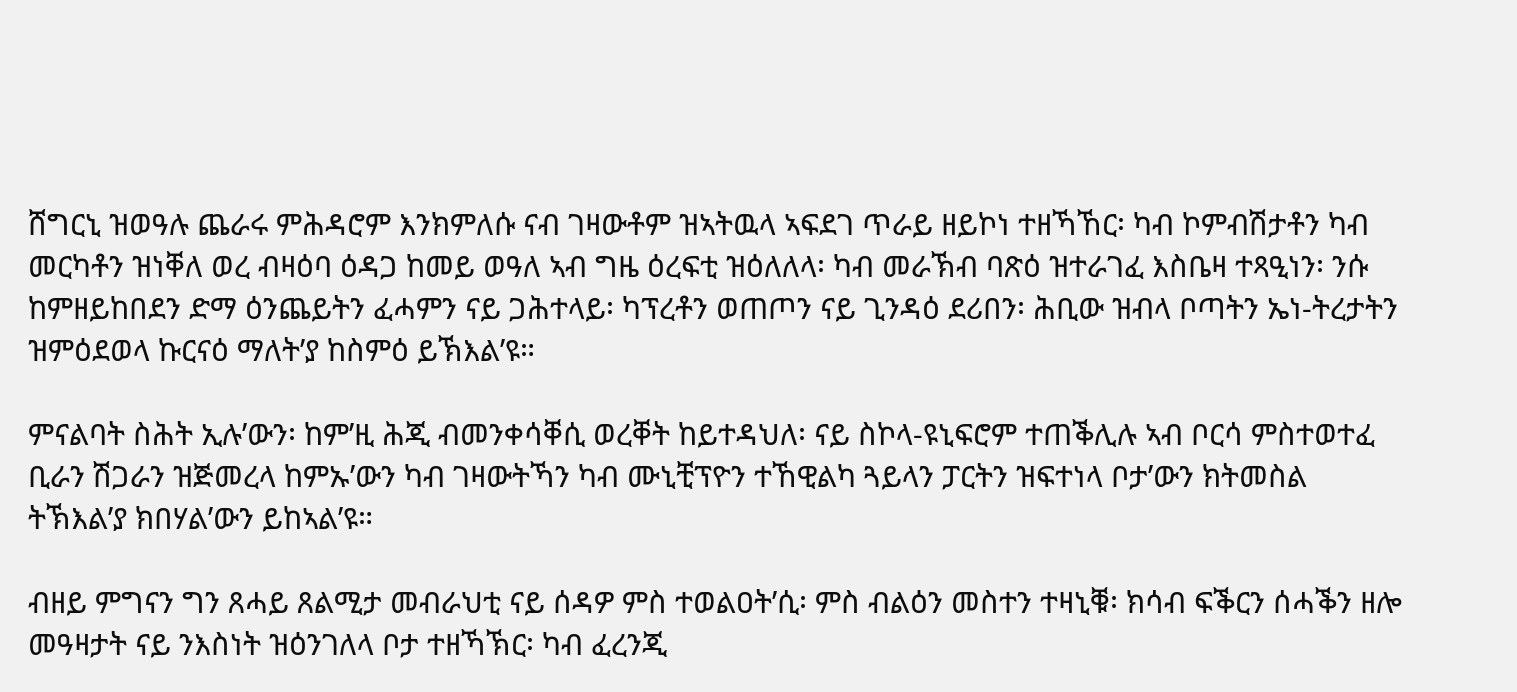ሸግርኒ ዝወዓሉ ጨራሩ ምሕዳሮም እንክምለሱ ናብ ገዛውቶም ዝኣትዉላ ኣፍደገ ጥራይ ዘይኮነ ተዘኻኸር፡ ካብ ኮምብሽታቶን ካብ መርካቶን ዝነቐለ ወረ ብዛዕባ ዕዳጋ ከመይ ወዓለ ኣብ ግዜ ዕረፍቲ ዝዕለለላ፡ ካብ መራኽብ ባጽዕ ዝተራገፈ እስቤዛ ተጻዒነን፡ ንሱ ከምዘይከበደን ድማ ዕንጨይትን ፈሓምን ናይ ጋሕተላይ፡ ካፕረቶን ወጠጦን ናይ ጊንዳዕ ደሪበን፡ ሕቢው ዝብላ ቦጣትን ኤነ-ትረታትን ዝምዕደወላ ኩርናዕ ማለት’ያ ከስምዕ ይኽእል’ዩ።

ምናልባት ስሕት ኢሉ’ውን፡ ከም’ዚ ሕጂ ብመንቀሳቐሲ ወረቐት ከይተዳህለ፡ ናይ ስኮላ-ዩኒፍሮም ተጠቕሊሉ ኣብ ቦርሳ ምስተወተፈ ቢራን ሽጋራን ዝጅመረላ ከምኡ’ውን ካብ ገዛውትኻን ካብ ሙኒቺፕዮን ተኸዊልካ ጓይላን ፓርትን ዝፍተነላ ቦታ’ውን ክትመስል ትኽእል’ያ ክበሃል’ውን ይከኣል’ዩ።

ብዘይ ምግናን ግን ጸሓይ ጸልሚታ መብራህቲ ናይ ሰዳዎ ምስ ተወልዐት’ሲ፡ ምስ ብልዕን መስተን ተዛኒቑ፡ ክሳብ ፍቕርን ሰሓቕን ዘሎ መዓዛታት ናይ ንእስነት ዝዕንገለላ ቦታ ተዘኻኽር፡ ካብ ፈረንጂ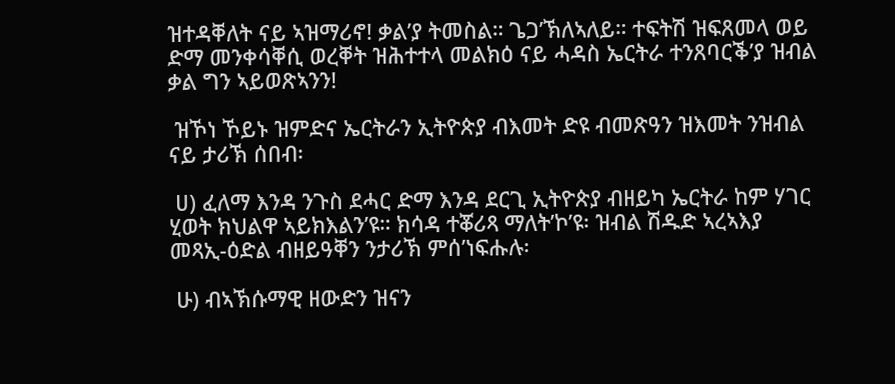ዝተዳቐለት ናይ ኣዝማሪኖ! ቃል’ያ ትመስል። ጌጋ’ኽለኣለይ። ተፍትሽ ዝፍጸመላ ወይ ድማ መንቀሳቐሲ ወረቐት ዝሕተተላ መልክዕ ናይ ሓዳስ ኤርትራ ተንጸባርቕ’ያ ዝብል ቃል ግን ኣይወጽኣንን!

 ዝኾነ ኾይኑ ዝምድና ኤርትራን ኢትዮጵያ ብእመት ድዩ ብመጽዓን ዝእመት ንዝብል ናይ ታሪኽ ሰበብ፡

 ሀ) ፈለማ እንዳ ንጉስ ደሓር ድማ እንዳ ደርጊ ኢትዮጵያ ብዘይካ ኤርትራ ከም ሃገር ሂወት ክህልዋ ኣይክእልን’ዩ። ክሳዳ ተቖሪጻ ማለት’ኮ’ዩ፡ ዝብል ሽዱድ ኣረኣእያ መጻኢ-ዕድል ብዘይዓቐን ንታሪኽ ምሰ’ነፍሑሉ፡

 ሁ) ብኣኽሱማዊ ዘውድን ዝናን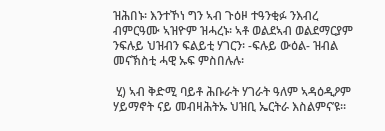ዝሕበኑ፡ እንተኾነ ግን ኣብ ጉዕዞ ተዓንቂፉ ንእብረ ብምርዓሙ ኣዝዮም ዝሓረኑ፡ ኣቶ ወልደኣብ ወልደማርያም ንፍሉይ ህዝብን ፍልይቲ ሃገርን፡ -ፍሉይ ውዕል- ዝብል መናኽስቲ ሓዊ ኡፍ ምስበሉሉ፡

 ሂ) ኣብ ቅድሚ ባይቶ ሕቡራት ሃገራት ዓለም ኣዳዕዲዖም ሃይማኖት ናይ መብዛሕትኡ ህዝቢ ኤርትራ እስልምና’ዩ።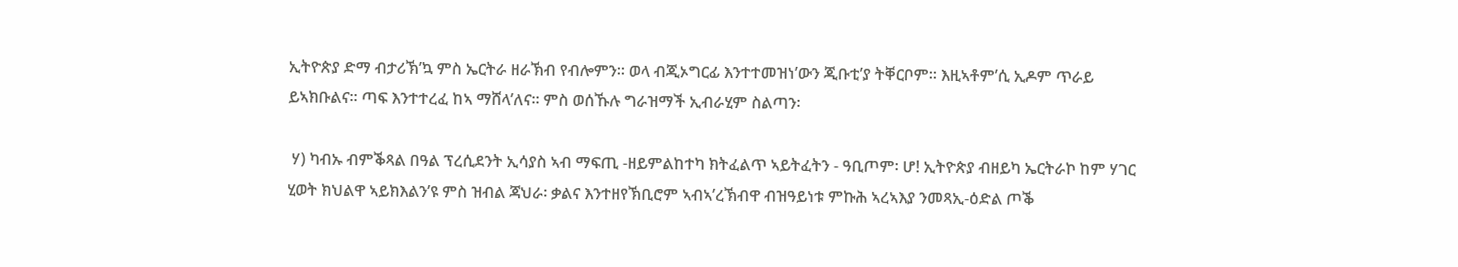ኢትዮጵያ ድማ ብታሪኽ’ኳ ምስ ኤርትራ ዘራኽብ የብሎምን። ወላ ብጂኦግርፊ እንተተመዝነ’ውን ጂቡቲ’ያ ትቐርቦም። እዚኣቶም’ሲ ኢዶም ጥራይ ይኣክቡልና። ጣፍ እንተተረፈ ከኣ ማሸላ’ለና። ምስ ወሰኹሉ ግራዝማች ኢብራሂም ስልጣን፡

 ሃ) ካብኡ ብምቕጻል በዓል ፕረሲደንት ኢሳያስ ኣብ ማፍጢ -ዘይምልከተካ ክትፈልጥ ኣይትፈትን - ዓቢጦም፡ ሆ! ኢትዮጵያ ብዘይካ ኤርትራኮ ከም ሃገር ሂወት ክህልዋ ኣይክእልን’ዩ ምስ ዝብል ጃህራ፡ ቃልና እንተዘየኽቢሮም ኣብኣ’ረኽብዋ ብዝዓይነቱ ምኩሕ ኣረኣእያ ንመጻኢ-ዕድል ጦቕ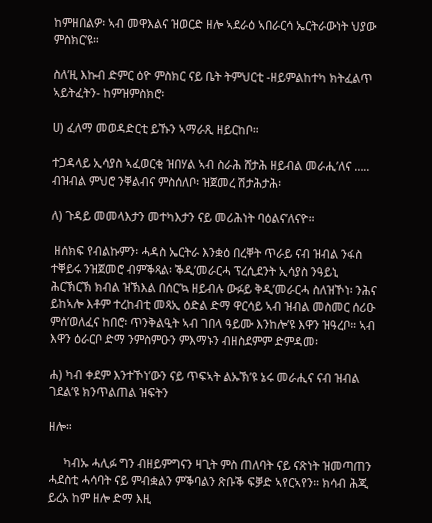ከምዘበልዎ፡ ኣብ መዋእልና ዝወርድ ዘሎ ኣደራዕ ኣበራርሳ ኤርትራውነት ህያው ምስክር’ዩ።

ስለ’ዚ እኩብ ድምር ዕዮ ምስክር ናይ ቤት ትምህርቲ -ዘይምልከተካ ክትፈልጥ ኣይትፈትን- ከምዝምስክሮ፡

ሀ) ፈለማ መወዳድርቲ ይኹን ኣማራጺ ዘይርከቦ።

ተጋዳላይ ኢሳያስ ኣፈወርቂ ዝበሃል ኣብ ስራሕ ሸታሕ ዘይብል መራሒ’ለና ….. ብዝብል ምህሮ ንቐልብና ምስሰለቦ፡ ዝጀመረ ሽታሕታሕ፡

ለ) ጉዳይ መመላእታን መተካእታን ናይ መሪሕነት ባዕልና’ለናዮ።

 ዘሰክፍ የብልኩምን፡ ሓዳስ ኤርትራ እንቋዕ በረቐት ጥራይ ናብ ዝብል ንፋስ ተቐይሩ ንዝጀመሮ ብምቕጻል፡ ቕዲ’መራርሓ ፕረሲደንት ኢሳያስ ንዓይኒ ሕርኽርኽ ክብል ዝኽእል በሰር’ኳ ዘይብሉ ውፉይ ቅዲ’መራርሓ ስለዝኾነ፡ ንሕና ይከኣሎ እቶም ተረከብቲ መጻኢ ዕድል ድማ ዋርሳይ ኣብ ዝብል መስመር ሰሪዑ ምሰ’ወለፈና ከበሮ፡ ጥንቅልዒት ኣብ ገበላ ዓይሙ እንከሎ’ዩ እዋን ዝዓረቦ። ኣብ እዋን ዕራርቦ ድማ ንምስምዑን ምእማኑን ብዘስደምም ድምዳመ፡

ሐ) ካብ ቀደም እንተኾነ’ውን ናይ ጥፍኣት ልኡኽ’ዩ ኔሩ መራሒና ናብ ዝብል ገደል’ዩ ክንጥልጠል ዝፍትን

ዘሎ።

     ካብኡ ሓሊፉ ግን ብዘይምግናን ዛጊት ምስ ጠለባት ናይ ናጽነት ዝመጣጠን ሓደስቲ ሓሳባት ናይ ምብቋልን ምቕባልን ጽቡቕ ፍቓድ ኣየርኣየን። ክሳብ ሕጂ ይረአ ከም ዘሎ ድማ እዚ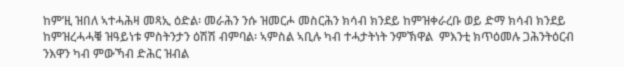ከም’ዚ ዝበለ ኣተሓሕዛ መጻኢ ዕድል፡ መራሕን ንሱ ዝመርሖ መስርሕን ክሳብ ክንደይ ከምዝቀራረቡ ወይ ድማ ክሳብ ክንደይ ከምዝረሓሓቑ ዝዓይነቱ ምስትንታን ዕሽሽ ብምባል፡ ኣምስል ኣቢሉ ካብ ተሓታትነት ንምኽዋል  ምእንቲ ክጥዕመሉ ጋሕንትዕርብ ንእዋን ካብ ምውኻብ ድሕር ዝብል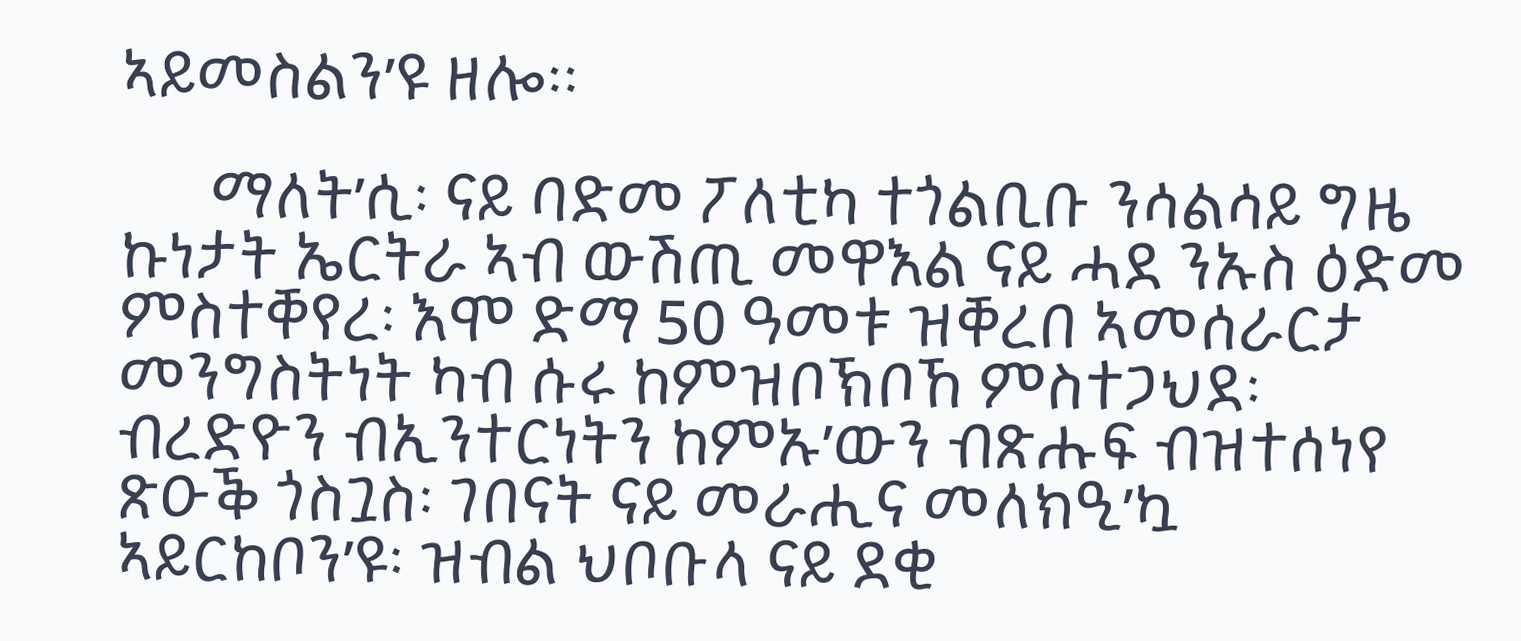ኣይመስልን’ዩ ዘሎ።

      ማለት’ሲ፡ ናይ ባድመ ፖለቲካ ተጎልቢቡ ንሳልሳይ ግዜ ኩነታት ኤርትራ ኣብ ውሽጢ መዋእል ናይ ሓደ ንኡስ ዕድመ ምስተቐየረ፡ እሞ ድማ 50 ዓመቱ ዝቐረበ ኣመሰራርታ መንግስትነት ካብ ሱሩ ከምዝቦኽቦኸ ምስተጋህደ፡ ብረድዮን ብኢንተርነትን ከምኡ’ውን ብጽሑፍ ብዝተሰነየ ጽዑቕ ጎስጓስ፡ ገበናት ናይ መራሒና መለክዒ’ኳ ኣይርከቦን’ዩ፡ ዝብል ህቦቡላ ናይ ደቂ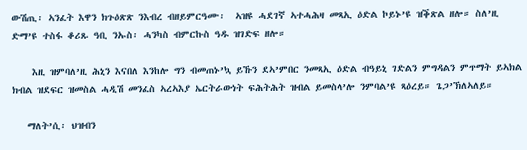ውሽጢ፡ ኣንፈት እዋን ክጉዕጽጽ ንእብረ ብዘይምርዓሙ፡  ኣዝዩ ሓደገኛ ኣተሓሕዛ መጻኢ ዕድል ኮይኑ’ዩ ዝቕጽል ዘሎ። ስለ’ዚ ድማ’ዩ ተስፋ ቆሪጹ ዓቢ ንኡስ፡ ሓንካስ ብምርኩስ ዓዱ ዝገድፍ ዘሎ።

    እዚ ዝምባለ’ዚ ሕኒን እናበለ እንከሎ ግን ብመጠኑ’ኳ ይኹን ደኣ’ምበር ንመጻኢ ዕድል ብዓይኒ ገድልን ምግዳልን ምጥማት ይኣክል ክብል ዝደፍር ዝመስል ሓዲሽ መንፈስ ኣረኣእያ ኤርትራውነት ፍሕትሕት ዝብል ይመስላ’ሎ ንምባል’ዩ ጻዕረይ። ጌጋ’ኽለኣለይ።

   ማለት’ሲ፡ ህዝብን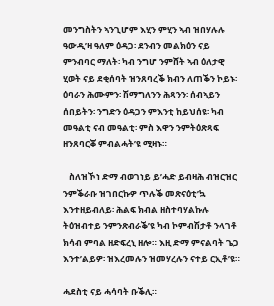መንግስትን ኣንጊሆም እሂን ምሂን ኣብ ዝበሃሉሉ ዓውዲ’ዛ ዓለም ዕዳጋ፡ ደንብን መልክዕን ናይ ምንብባር ማለት፡ ካብ ንግሆ ንምሸት ኣብ ዕለታዊ ሂወት ናይ ደቂሰባት ዝንጸባረቕ ክብን ለጠቕን ኮይኑ፡ ዕባራን ሕሙምን፡ ሽማግለንን ሕጻንን፡ ሰብኣይን ሰበይትን፡ ንግድን ዕዳጋን ምእንቲ ከይህሰዩ፡ ካብ መዓልቲ ናብ መዓልቲ፡ ምስ እዋን ንምትዕጽጻፍ ዘንጸባርቖ ምብልሓት’ዩ ሚዛኑ።

   ስለዝኾነ ድማ ብወገነይ ይ’ሓድ ይብዛሕ ብዝርዝር ንምቕራቡ ዝገበርኩዎ ጥሉቕ መጽናዕቲ’ኳ እንተዘይብለይ፡ ሕልፍ ክብል ዘስተባሃልኩሉ ትዕዝብተይ ንምንጽብራቕ’ዩ ካብ ኮምብሽታቶ ንላገቶ ክሳብ ምባል ዘድፍረኒ ዘሎ። እዚ ድማ ምናልባት ጌጋ እንተ’ልይዎ፡ ዝእረመሉን ዝመሃረሉን ናተይ ርኢቶ’ዩ።

ሓደስቲ ናይ ሓሳባት ቡቕሊ።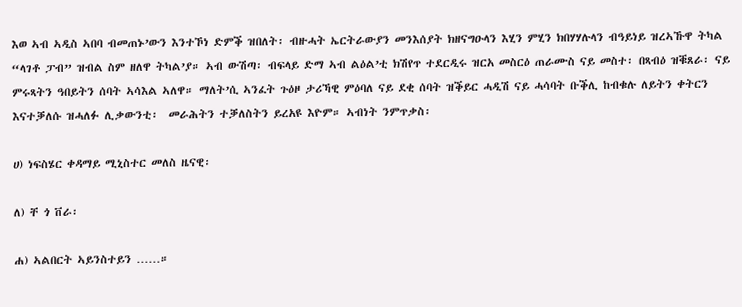እወ ኣብ ኣዲስ ኣበባ ብመጠኑ’ውን እንተኾነ ድምቕ ዝበለት፡ ብዙሓት ኤርትራውያን መንእሰያት ክዘናግዑላን እሂን ምሂን ክበሃሃሉላን ብዓይነይ ዝረኣኹዋ ትካል “ላገቶ ፓብ” ዝብል ስም ዘለዋ ትካል’ያ። ኣብ ውሽጣ፡ ብፍላይ ድማ ኣብ ልዕል’ቲ ክሽየጥ ተደርዲሩ ዝርአ መስርዕ ጠራሙስ ናይ መስተ፡ በጻብዕ ዝቑጸራ፡ ናይ ምሩጻትን ዓበይትን ሰባት ኣሳእል ኣለዋ። ማለት’ሲ ኣንፈት ጉዕዞ ታሪኻዊ ምዕባለ ናይ ደቂ ሰባት ዝቕይር ሓዲሽ ናይ ሓሳባት ቡቕሊ ከብቁሉ ለይትን ቀትርን እናተቓለሱ ዝሓለፉ ሊቃውንቲ፡  መራሕትን ተቓለስትን ይረአዩ እዮም። ኣብነት ንምጥቃስ፡

ሀ) ነፍስሄር ቀዳማይ ሚኒስተር መለስ ዜናዊ፡

ለ) ቸ ጎ ቨራ፡

ሐ) ኣልበርት ኣይንስተይን ……።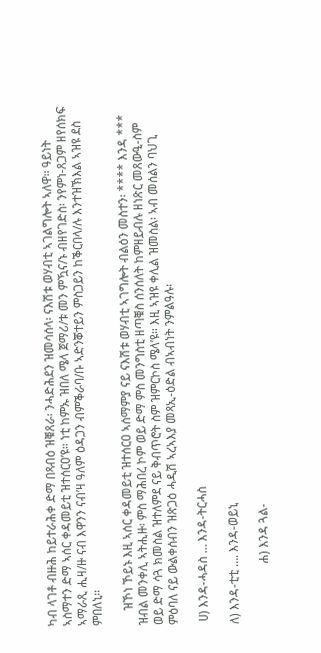ካብ ላገቶ ብዙሕ ከይተራሕቀ ድማ በጻብዕ ዝቑጸራ፡ ንሓድሕደን ዝመሳሰላ፡ ናእሽቱ ወሃብቲ ኣገልግሎት ኣለዋ። ዓይነት ኣስማተን ድማ ኣሰር ቀዳመይቲ ዝተሰርዐ’ዩ። ነቲ ከምኡ ዝበለ ሜላ ጀማሪ/ቱ መን ምዃና/ኑ ብዘየገድስ፡ ንየምነ-ጸጋም ዘየሰክፍ ኣማራጺ ሒዛ/ዙ ናብ እዋንን ናብ’ዛ ዓለም ዕዳጋን ብምቕራባ/ቡ ኣድንቖተይን ምስጋይን ከቕርበላ/ሉ እንተዝኽእል ኣዝዩ ደስ ምበለኒ።

     ዝኾነ ኾይኑ እዚ ኣሰር ቀዳመይቲ ዝተሰርዐ ኣሰማምያ ናይ ናእሽቱ ወሃብቲ ኣገግሎት ብልዕን መስተን፡ **** እንዳ *** ዝብል መንቀሊ ኣትሒዙ፡ ምስ ማሕበረ ኮም ወይ ድማ ምስ መንግስቲ ዘጣቑስ ሰንሰለት ከምዘይብሉ ዘነጽር መጸውዒ-ስም ወይ ድማ ሳጓ ክመስል ዝተለምደ ናይ ቅብጥሮት ስም ዝምርኮስ ሜላ’ዩ። እዚ ኣዝዩ ቀሊል ዝመስል፡ ኣብ መሰልን ባህጊ ምዕባለ ናይ ውልቀሰብን ዝጽጋዕ ሓዲሽ ኣረኣእያ መጻኢ-ዕድል ብኣብነት ንምልዓሉ፡

 ሀ) እንዳ-ሓዳስ … እንዳ-ትርሓስ

ለ) እንዳ-ቲቲ …. እንዳ-ወይኒ

                    ሐ) እንዳ ጓል-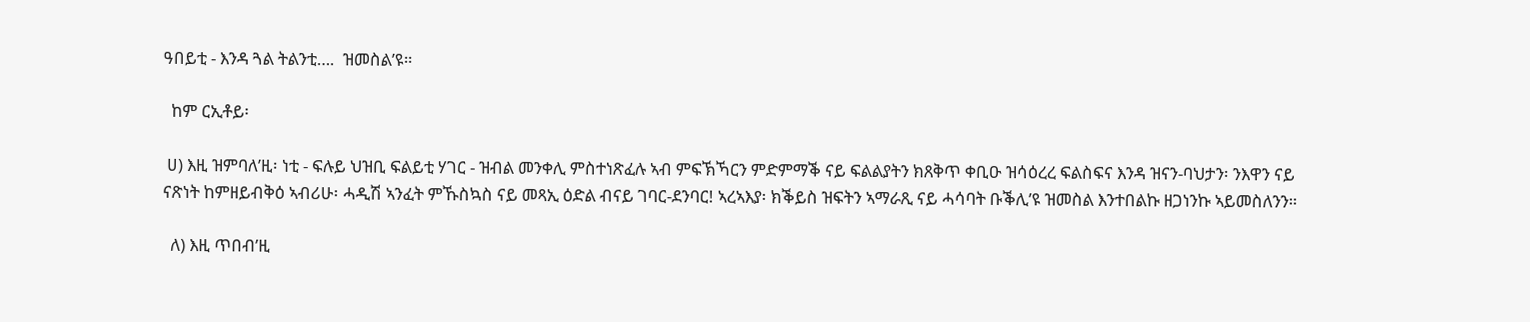ዓበይቲ - እንዳ ጓል ትልንቲ….  ዝመስል’ዩ።

  ከም ርኢቶይ፡

 ሀ) እዚ ዝምባለ’ዚ፡ ነቲ - ፍሉይ ህዝቢ ፍልይቲ ሃገር - ዝብል መንቀሊ ምስተነጽፈሉ ኣብ ምፍኽኻርን ምድምማቕ ናይ ፍልልያትን ክጸቅጥ ቀቢዑ ዝሳዕረረ ፍልስፍና እንዳ ዝናን-ባህታን፡ ንእዋን ናይ ናጽነት ከምዘይብቅዕ ኣብሪሁ፡ ሓዲሽ ኣንፈት ምኹስኳስ ናይ መጻኢ ዕድል ብናይ ገባር-ደንባር! ኣረኣእያ፡ ክቕይስ ዝፍትን ኣማራጺ ናይ ሓሳባት ቡቕሊ’ዩ ዝመስል እንተበልኩ ዘጋነንኩ ኣይመስለንን።

  ለ) እዚ ጥበብ’ዚ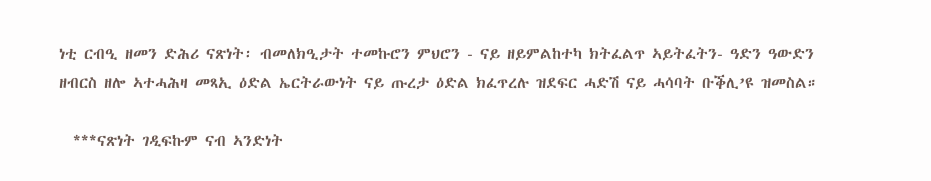ነቲ ርብዒ ዘመን ድሕሪ ናጽነት፡ ብመለክዒታት ተመኩሮን ምህሮን - ናይ ዘይምልከተካ ክትፈልጥ ኣይትፈትን- ዓድን ዓውድን ዘብርስ ዘሎ ኣተሓሕዛ መጻኢ ዕድል ኤርትራውነት ናይ ጡረታ ዕድል ክፈጥረሉ ዝደፍር ሓድሽ ናይ ሓሳባት ቡቕሊ’ዩ ዝመስል።

  ***ናጽነት ገዲፍኩም ናብ ኣንድነት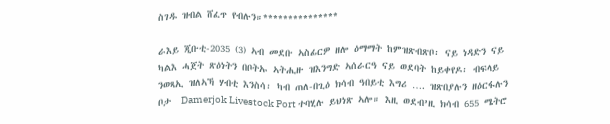ስገዱ ዝብል ሸፈጥ የብሉን።***************

ራእይ ጂቡቲ-2035 (3) ኣብ መደቡ ኣስፊርዎ ዘሎ ዕማማት ከምዝጽብጽቦ፡ ናይ ነዳድን ናይ ካልእ ሓጀት ጽዕነትን በቦትኡ ኣትሒዙ ዝእንግድ ኣሰራርዓ ናይ ወደባት ከይቀየዶ፡ ብፍላይ ንወጻኢ ዝለኣኻ ሃብቲ እንስሳ፡ ካብ ጠለ-በጊዕ ክሳብ ዓበይቲ እግሪ …. ዝጽበያሉን ዘዕርፋሉን ቦታ  Damerjok Livestock Port ተባሂሉ ይህነጽ ኣሎ። እዚ ወደብ’ዚ ክሳብ 655 ሜትሮ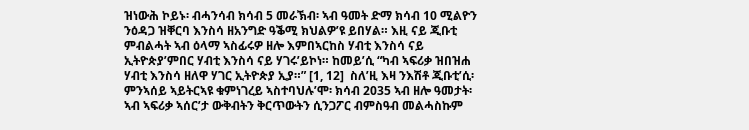ዝነውሕ ኮይኑ፡ ብሓንሳብ ክሳብ 5 መራኽብ፡ ኣብ ዓመት ድማ ክሳብ 10 ሚልዮን ንዕዳጋ ዝቐርባ እንስሳ ዘአንግድ ዓቕሚ ክህልዎ’ዩ ይበሃል። እዚ ናይ ጂቡቲ ምብልሓት ኣብ ዕላማ ኣስፊሩዎ ዘሎ እምበኣርከስ ሃብቲ እንስሳ ናይ ኢትዮጵያ’ምበር ሃብቲ እንስሳ ናይ ሃገሩ’ይኮነ። ከመይ’ሲ “ካብ ኣፍሪቃ ዝበዝሐ ሃብቲ እንስሳ ዘለዋ ሃገር ኢትዮጵያ ኢያ።” [1, 12]  ስለ’ዚ እዛ ንእሽቶ ጂቡቲ’ሲ፡ ምንኣሰይ ኣይትርኣዩ ቁምነገረይ ኣስተባህሉ’ሞ፡ ክሳብ 2035 ኣብ ዘሎ ዓመታት፡ ኣብ ኣፍሪቃ ኣሰር’ታ ውቅብትን ቅርጥውትን ሲንጋፖር ብምስዓብ መልሓስኩም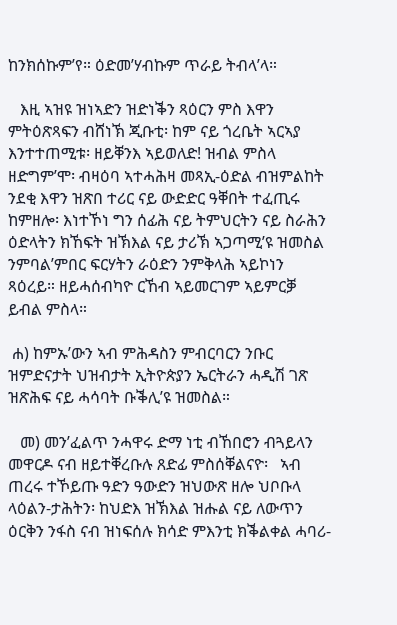ከንክሰኩም’የ። ዕድመ’ሃብኩም ጥራይ ትብላ’ላ።

   እዚ ኣዝዩ ዝነኣድን ዝድነቕን ጻዕርን ምስ እዋን ምትዕጽጻፍን ብሸነኽ ጂቡቲ፡ ከም ናይ ጎረቤት ኣርኣያ እንተተጠሚቱ፡ ዘይቐንእ ኣይወለድ! ዝብል ምስላ ዘድግም’ሞ፡ ብዛዕባ ኣተሓሕዛ መጻኢ-ዕድል ብዝምልከት ንደቂ እዋን ዝጽበ ተሪር ናይ ውድድር ዓቐበት ተፈጢሩ ከምዘሎ፡ እነተኾነ ግን ሰፊሕ ናይ ትምህርትን ናይ ስራሕን ዕድላትን ክኸፍት ዝኽእል ናይ ታሪኽ ኣጋጣሚ’ዩ ዝመስል ንምባል’ምበር ፍርሃትን ራዕድን ንምቅላሕ ኣይኮነን ጻዕረይ። ዘይሓሰብካዮ ርኸብ ኣይመርገም ኣይምርቓ ይብል ምስላ።

 ሐ) ከምኡ’ውን ኣብ ምሕዳስን ምብርባርን ንቡር ዝምድናታት ህዝብታት ኢትዮጵያን ኤርትራን ሓዲሽ ገጽ ዝጽሕፍ ናይ ሓሳባት ቡቕሊ’ዩ ዝመስል።

   መ) መን’ፈልጥ ንሓዋሩ ድማ ነቲ ብኸበሮን ብጓይላን መዋርዶ ናብ ዘይተቐረቡሉ ጸድፊ ምስሰቐልናዮ፡   ኣብ ጠረሩ ተኾይጡ ዓድን ዓውድን ዝህውጽ ዘሎ ህቦቡላ ላዕልን-ታሕትን፡ ከህድእ ዝኽእል ዝሑል ናይ ለውጥን ዕርቅን ንፋስ ናብ ዝነፍሰሉ ክሳድ ምእንቲ ክቕልቀል ሓባሪ-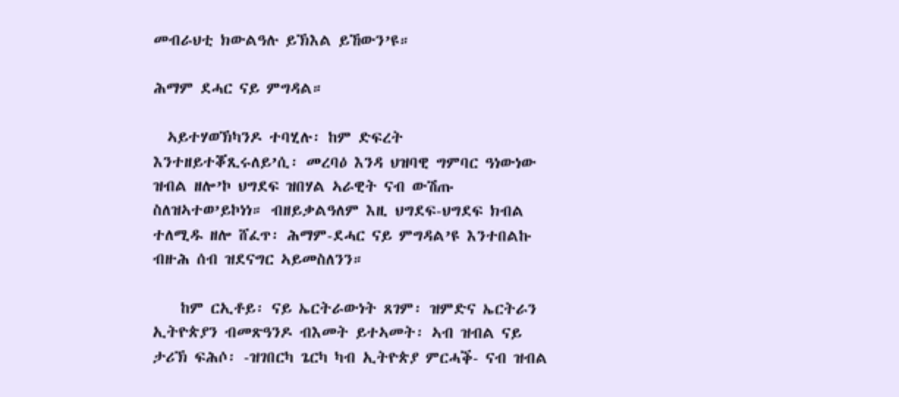መብራህቲ ክውልዓሉ ይኽእል ይኸውን’ዩ።

ሕማም ደሓር ናይ ምግዳል።

  ኣይተሃወኽካንዶ ተባሂሉ፡ ከም ድፍረት እንተዘይተቖጺሩለይ’ሲ፡ መረባዕ እንዳ ህዝባዊ ግምባር ዓነውነው ዝብል ዘሎ’ኮ ህግደፍ ዝበሃል ኣራዊት ናብ ውሽጡ ስለዝኣተወ’ይኮነነ። ብዘይቃልዓለም እዚ ህግደፍ-ህግደፍ ክብል ተለሚዱ ዘሎ ሸፈጥ፡ ሕማም-ደሓር ናይ ምግዳል’ዩ እንተበልኩ ብዙሕ ሰብ ዝደናግር ኣይመስለንን።

    ከም ርኢቶይ፡ ናይ ኤርትራውነት ጸገም፡ ዝምድና ኤርትራን ኢትዮጵያን ብመጽዓንዶ ብእመት ይተኣመት፡ ኣብ ዝብል ናይ ታሪኽ ፍሕሶ፡ -ዝገበርካ ጌርካ ካብ ኢትዮጵያ ምርሓቕ- ናብ ዝብል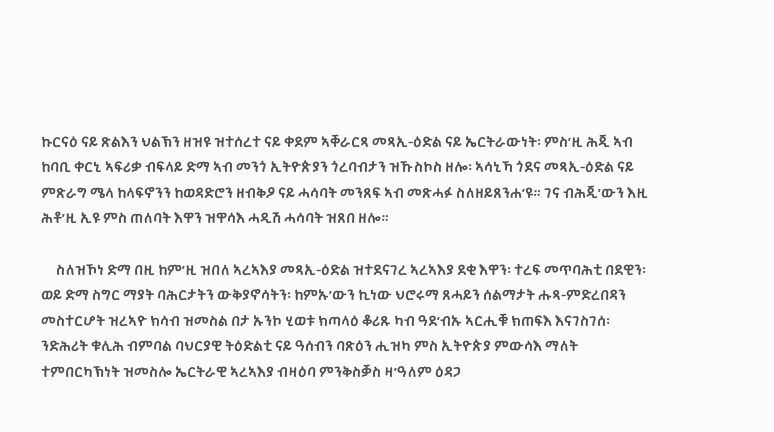ኩርናዕ ናይ ጽልእን ህልኽን ዘዝዩ ዝተሰረተ ናይ ቀደም ኣቐራርጻ መጻኢ-ዕድል ናይ ኤርትራውነት፡ ምስ’ዚ ሕጂ ኣብ ከባቢ ቀርኒ ኣፍሪቃ ብፍላይ ድማ ኣብ መንጎ ኢትዮጵያን ጎረባብታን ዝኹስኮስ ዘሎ፡ ኣሳኒኻ ጎደና መጻኢ-ዕድል ናይ ምጽራግ ሜላ ከላፍኖንን ከወዳድሮን ዘብቅዖ ናይ ሓሳባት መንጸፍ ኣብ መጽሓፉ ስለዘይጸንሐ’ዩ። ገና ብሕጂ’ውን እዚ ሕቶ’ዚ ኢዩ ምስ ጠለባት እዋን ዝዋሳእ ሓዲሽ ሓሳባት ዝጸበ ዘሎ።

     ስለዝኾነ ድማ በዚ ከም’ዚ ዝበለ ኣረኣእያ መጻኢ-ዕድል ዝተደናገረ ኣረኣእያ ደቂ እዋን፡ ተረፍ መጥባሕቲ በደዊን፡ ወይ ድማ ስግር ማያት ባሕርታትን ውቅያኖሳትን፡ ከምኡ’ውን ኪነው ህሮሩማ ጸሓይን ሰልማታት ሑጻ-ምድረበዳን መስተርሆት ዝረኣዮ ክሳብ ዝመስል በታ ኡንኮ ሂወቱ ክጣላዕ ቆሪጹ ካብ ዓደ’ብኡ ኣርሒቑ ክጠፍእ እናገስገሰ፡ ንድሕሪት ቁሊሕ ብምባል ባህርያዊ ትዕድልቲ ናይ ዓሰብን ባጽዕን ሒዝካ ምስ ኢትዮጵያ ምውሳእ ማለት ተምበርካኽነት ዝመስሎ ኤርትራዊ ኣረኣእያ ብዛዕባ ምንቅስቓስ ዛ’ዓለም ዕዳጋ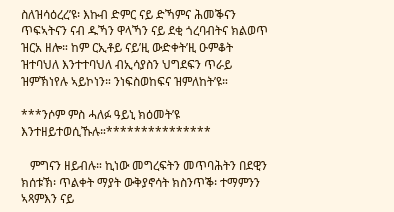ስለዝሳዕረረ’ዩ፡ እኩብ ድምር ናይ ድኻምና ሕመቕናን ጥፍኣትናን ናብ ዱኻን ዋላኻን ናይ ደቂ ጎረባብትና ክልወጥ ዝርአ ዘሎ። ከም ርኢቶይ ናይ’ዚ ውድቀት’ዚ ዑምቆት ዝተባህለ እንተተባህለ ብኢሳያስን ህግደፍን ጥራይ ዝምኽነየሉ ኣይኮነን። ንነፍስወከፍና ዝምለከት’ዩ።

***ንሶም ምስ ሓለፉ ዓይኒ ክዕመት’ዩ እንተዘይተወሲኹሉ።***************

   ምግናን ዘይብሉ። ኪነው መግረፍትን መጥባሕትን በደዊን ክሰቱኽ፡ ጥልቀት ማያት ውቅያኖሳት ክስንጥቕ፡ ተማምንን ኣጻምእን ናይ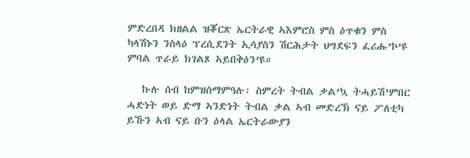ምድረበዳ ክዘልል ዝቖርጽ ኤርትራዊ ኣእምሮስ ምስ ዕጥቁን ምስ ካላሽኑን ንስላዕ ፕረሲደንት ኢሳያስን ሽርሕታት ህግደፍን ፈሪሑ’ኮ’ዩ ምባል ጥራይ ክገልጾ ኣይበቅዕን’ዩ።

   ኩሉ ሰብ ከምዝሰማምዓሉ፡ ስምረት ትብል ቃል’ኳ ትሓይሽ’ምበር ሓድነት ወይ ድማ ኣንድነት ትብል ቃል ኣብ መድረኽ ናይ ፖለቲካ ይኹን ኣብ ናይ ቡን ዕላል ኤርትራውያን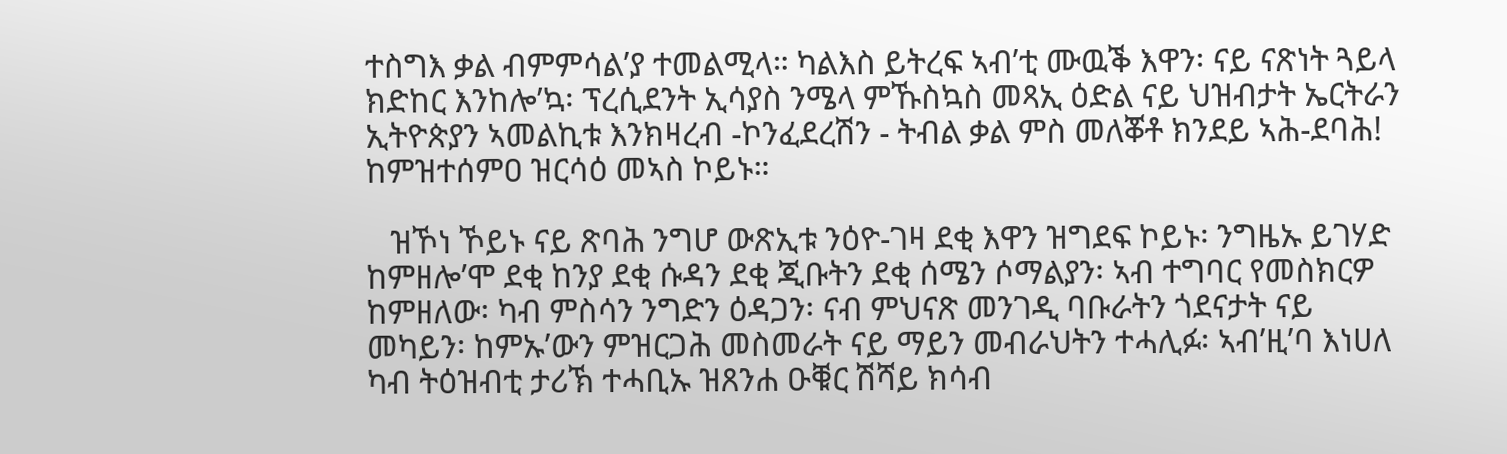ተስግእ ቃል ብምምሳል’ያ ተመልሚላ። ካልእስ ይትረፍ ኣብ’ቲ ሙዉቕ እዋን፡ ናይ ናጽነት ጓይላ ክድከር እንከሎ’ኳ፡ ፕረሲደንት ኢሳያስ ንሜላ ምኹስኳስ መጻኢ ዕድል ናይ ህዝብታት ኤርትራን ኢትዮጵያን ኣመልኪቱ እንክዛረብ -ኮንፈደረሽን - ትብል ቃል ምስ መለቖቶ ክንደይ ኣሕ-ደባሕ! ከምዝተሰምዐ ዝርሳዕ መኣስ ኮይኑ።

   ዝኾነ ኾይኑ ናይ ጽባሕ ንግሆ ውጽኢቱ ንዕዮ-ገዛ ደቂ እዋን ዝግደፍ ኮይኑ፡ ንግዜኡ ይገሃድ ከምዘሎ’ሞ ደቂ ከንያ ደቂ ሱዳን ደቂ ጂቡትን ደቂ ሰሜን ሶማልያን፡ ኣብ ተግባር የመስክርዎ ከምዘለው፡ ካብ ምስሳን ንግድን ዕዳጋን፡ ናብ ምህናጽ መንገዲ ባቡራትን ጎደናታት ናይ መካይን፡ ከምኡ’ውን ምዝርጋሕ መስመራት ናይ ማይን መብራህትን ተሓሊፉ፡ ኣብ’ዚ’ባ እነሀለ ካብ ትዕዝብቲ ታሪኽ ተሓቢኡ ዝጸንሐ ዑቑር ሽሻይ ክሳብ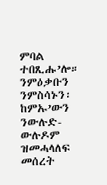ምባል ተበጺሑ’ሎ። ንምዕቃቡን ንምስሳኑን፡ ከምኡ’ውን ንውሉድ-ውሉዶም ዝመሓላለፍ መሰረት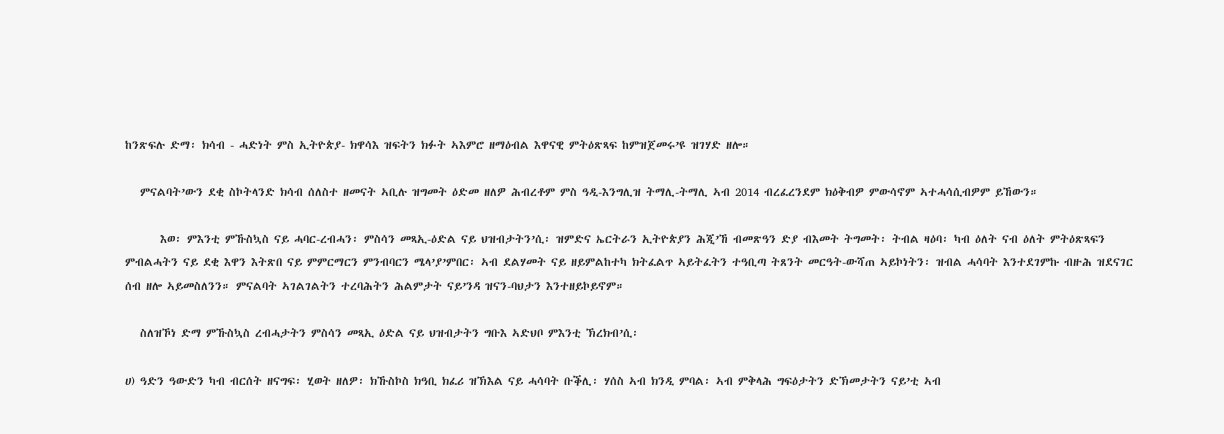ከንጽፍሉ ድማ፡ ክሳብ - ሓድነት ምስ ኢትዮጵያ- ክዋሳእ ዝፍትን ክፉት ኣእምሮ ዘማዕብል እዋናዊ ምትዕጽጻፍ ከምዝጀመሩ’ዩ ዝገሃድ ዘሎ።

   ምናልባት’ውን ደቂ ስኮትላንድ ክሳብ ሰለስተ ዘመናት ኣቢሉ ዝግመት ዕድመ ዘለዎ ሕብረቶም ምስ ዓዲ-እንግሊዝ ትማሊ-ትማሊ ኣብ 2014 ብረፈረንደም ክዕቅብዎ ምውሳኖም ኣተሓሳሲብዎም ይኸውን።

       እወ፡ ምእንቲ ምኹስኳስ ናይ ሓባር-ረብሓን፡ ምስሳን መጻኢ-ዕድል ናይ ህዝብታትን’ሲ፡ ዝምድና ኤርትራን ኢትዮጵያን ሕጂ’ኸ ብመጽዓን ድያ ብእመት ትግመት፡ ትብል ዛዕባ፡ ካብ ዕለት ናብ ዕለት ምትዕጽጻፍን ምብልሓትን ናይ ደቂ እዋን እትጽበ ናይ ምምርማርን ምንብባርን ሜላ’ያ’ምበር፡ ኣብ ደልሃመት ናይ ዘይምልከተካ ክትፈልጥ ኣይትፈትን ተዓቢጣ ትጸንት መርዓት-ውሻጠ ኣይኮነትን፡ ዝብል ሓሳባት እንተደገምኩ ብዙሕ ዝደናገር ሰብ ዘሎ ኣይመስለንን። ምናልባት ኣገልገልትን ተረባሕትን ሕልምታት ናይ’ንዳ ዝናን-ባህታን እንተዘይኮይኖም።

   ስለዝኾነ ድማ ምኹስኳስ ረብሓታትን ምስሳን መጻኢ ዕድል ናይ ህዝብታትን ግቡእ ኣድህቦ ምእንቲ ኽረክብ’ሲ፡

ሀ) ዓድን ዓውድን ካብ ብርሰት ዘናግፍ፡ ሂወት ዘለዎ፡ ክኹስኮስ ክዓቢ ክፈሪ ዝኽእል ናይ ሓሳባት ቡቕሊ፡ ሃሰስ ኣብ ክንዲ ምባል፡ ኣብ ምቅላሕ ግፍዕታትን ድኽመታትን ናይ’ቲ ኣብ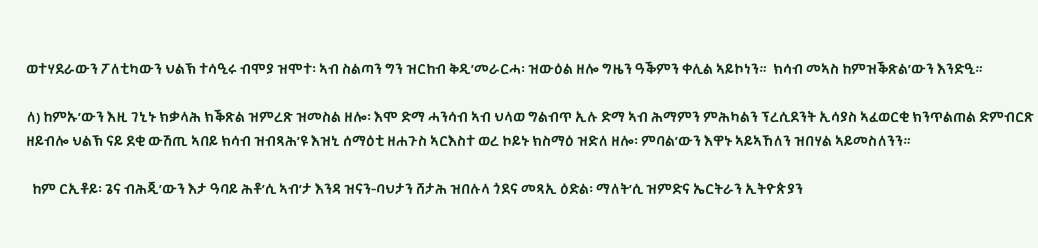ወተሃደራውን ፖለቲካውን ህልኽ ተሳዒሩ ብሞያ ዝሞተ፡ ኣብ ስልጣን ግን ዝርከብ ቅዲ’መራርሓ፡ ዝውዕል ዘሎ ግዜን ዓቕምን ቀሊል ኣይኮነን።  ክሳብ መኣስ ከምዝቕጽል’ውን እንድዒ።

ለ) ከምኡ’ውን እዚ ገኒኑ ክቃላሕ ክቕጽል ዝምረጽ ዝመስል ዘሎ፡ እሞ ድማ ሓንሳብ ኣብ ህላወ ግልብጥ ኢሉ ድማ ኣብ ሕማምን ምሕካልን ፕረሲደንት ኢሳያስ ኣፈወርቂ ክንጥልጠል ድምብርጽ ዘይብሎ ህልኽ ናይ ደቂ ውሽጢ ኣበይ ክሳብ ዝብጻሕ’ዩ እዝኒ ሰማዕቲ ዘሐጉስ ኣርእስተ ወረ ኮይኑ ክስማዕ ዝድለ ዘሎ፡ ምባል’ውን እዋኑ ኣይኣኸለን ዝበሃል ኣይመስለንን።

  ከም ርኢቶይ፡ ጌና ብሕጂ’ውን እታ ዓባይ ሕቶ’ሲ ኣብ’ታ እንዳ ዝናን-ባህታን ሸታሕ ዝበሉላ ጎደና መጻኢ ዕድል፡ ማለት’ሲ ዝምድና ኤርትራን ኢትዮጵያን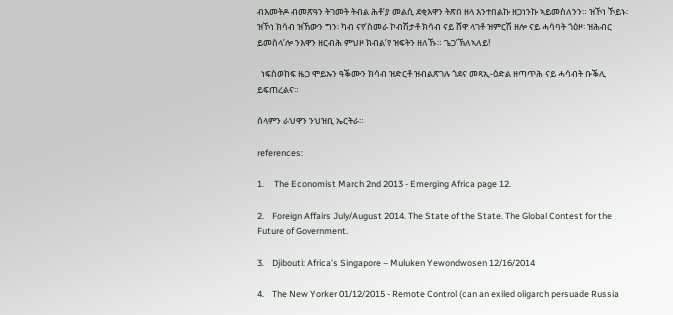ብእመትዶ ብመጽዓን ትገመት ትብል ሕቶ’ያ መልሲ ደቂእዋን ትጽበ ዘላ እንተበልኩ ዘጋነንኩ ኣይመስለንን። ዝኾነ ኾይኑ፡ ዝኾነ ክሳብ ዝኸውን ግን፡ ካብ ናየ’ስመራ ኮብሽታቶ ክሳብ ናይ ሸዋ ላገቶ ዝምርሽ ዘሎ ናይ ሓሳባት ጎዕዞ፡ ዝሕብር ይመስላ’ሎ ንእዋን ዘርብሕ ምህዞ ክብል’የ ዝፍትን ዘለኹ። ጌጋ’ኽለኣለይ!

  ነፍስወከፍ ዜጋ ሞይኡን ዓቕሙን ክሳብ ዝድርቶ ዝብልጽገሉ ጎደና መጻኢ-ዕድል ዘጣጥሕ ናይ ሓሳብት ቡቕሊ ይፍጠረልና።

ሰላምን ራህዋን ንህዝቢ ኤርትራ።

references:

1.     The Economist March 2nd 2013 - Emerging Africa page 12.

2.    Foreign Affairs July/August 2014. The State of the State. The Global Contest for the Future of Government.

3.    Djibouti: Africa’s Singapore – Muluken Yewondwosen 12/16/2014

4.    The New Yorker 01/12/2015 - Remote Control (can an exiled oligarch persuade Russia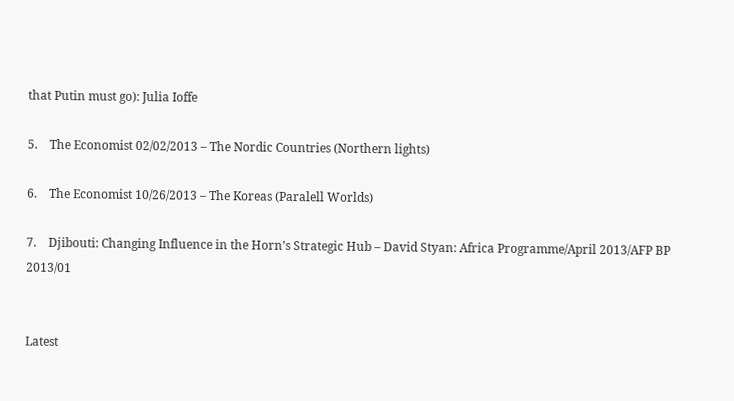that Putin must go): Julia Ioffe

5.    The Economist 02/02/2013 – The Nordic Countries (Northern lights)

6.    The Economist 10/26/2013 – The Koreas (Paralell Worlds)

7.    Djibouti: Changing Influence in the Horn’s Strategic Hub – David Styan: Africa Programme/April 2013/AFP BP 2013/01


Latest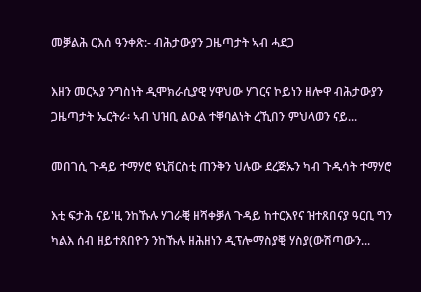መቓልሕ ርእሰ ዓንቀጽ:- ብሕታውያን ጋዜጣታት ኣብ ሓደጋ

እዘን መርኣያ ንግስነት ዲሞክራሲያዊ ሃዋህው ሃገርና ኮይነን ዘሎዋ ብሕታውያን ጋዜጣታት ኤርትራ፡ ኣብ ህዝቢ ልዑል ተቐባልነት ረኺበን ምህላወን ናይ...

መበገሲ ጉዳይ ተማሃሮ ዩኒቨርስቲ ጠንቅን ህሉው ደረጅኡን ካብ ጉዱሳት ተማሃሮ

እቲ ፍታሕ ናይ'ዚ ንከኹሉ ሃገራቒ ዘሻቀቓለ ጉዳይ ከተርእየና ዝተጸበናያ ዓርቢ ግን ካልእ ሰብ ዘይተጸበዮን ንከኹሉ ዘሕዘነን ዲፕሎማስያቒ ሃስያ(ውሽጣውን...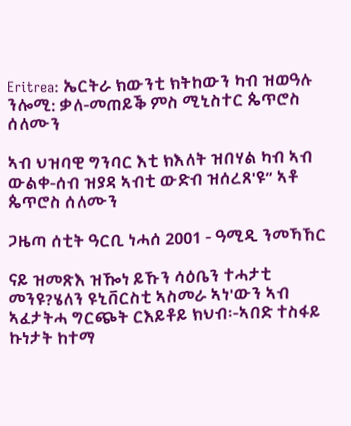Eritrea: ኤርትራ ክውንቲ ክትከውን ካብ ዝወዓሉ ንሎሚ: ቃለ-መጠይቕ ምስ ሚኒስተር ጴጥሮስ ሰለሙን

ኣብ ህዝባዊ ግንባር እቲ ክእለት ዝበሃል ካብ ኣብ ውልቀ-ሰብ ዝያዳ ኣብቲ ውድብ ዝሰረጸ'ዩ” ኣቶ ጴጥሮስ ሰለሙን

ጋዜጣ ሰቲት ዓርቢ ነሓሰ 2001 - ዓሚዲ ንመኻኸር

ናይ ዝመጽእ ዝዀነ ይኹን ሳዕቤን ተሓታቲ መንዩ?ሄለን ዩኒቨርስቲ ኣስመራ ኣነ'ውን ኣብ ኣፈታትሓ ግርጭት ርእይቶይ ክህብ፡-ኣበድ ተስፋይ ኩነታት ከተማ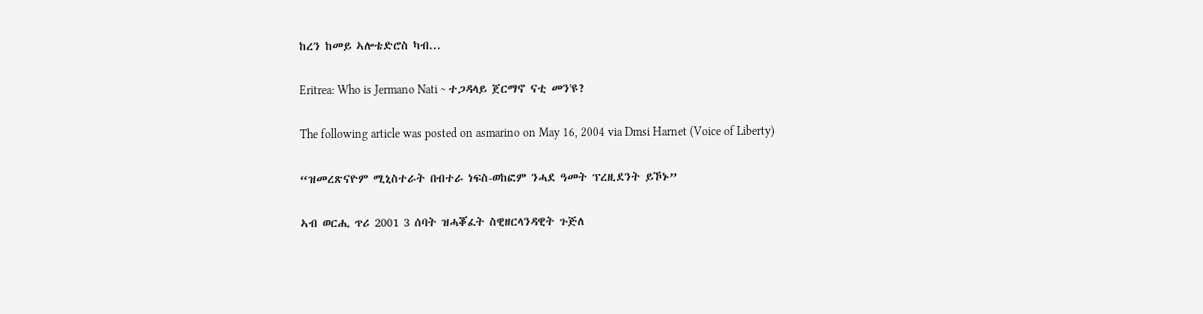ከረን ከመይ ኣሎቴድሮስ ካብ...

Eritrea: Who is Jermano Nati ~ ተጋዳላይ ጀርማኖ ናቲ መን'ዩ?

The following article was posted on asmarino on May 16, 2004 via Dmsi Harnet (Voice of Liberty)

“ዝመረጽናዮም ሚኒስተራት በብተራ ነፍስ-ወከፎም ንሓደ ዓመት ፕረዚደንት ይኾኑ”

ኣብ ወርሒ ጥሪ 2001 3 ሰባት ዝሓቖፈት ስዊዘርላንዳዊት ጉጅለ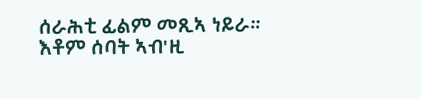ሰራሕቲ ፊልም መጺኣ ነይራ። እቶም ሰባት ኣብ'ዚ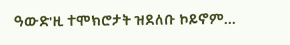ዓውድ'ዚ ተሞክሮታት ዝደለቡ ኮይኖም...